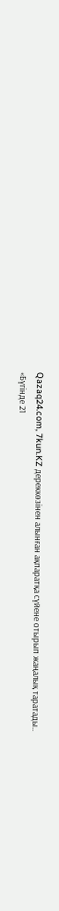Qazaq24.com, 7kun.KZ дереккөзінен алынған ақпаратқа сүйене отырып жаңалық таратады..
«Бүгінде 21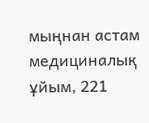мыңнан астам медициналық ұйым, 221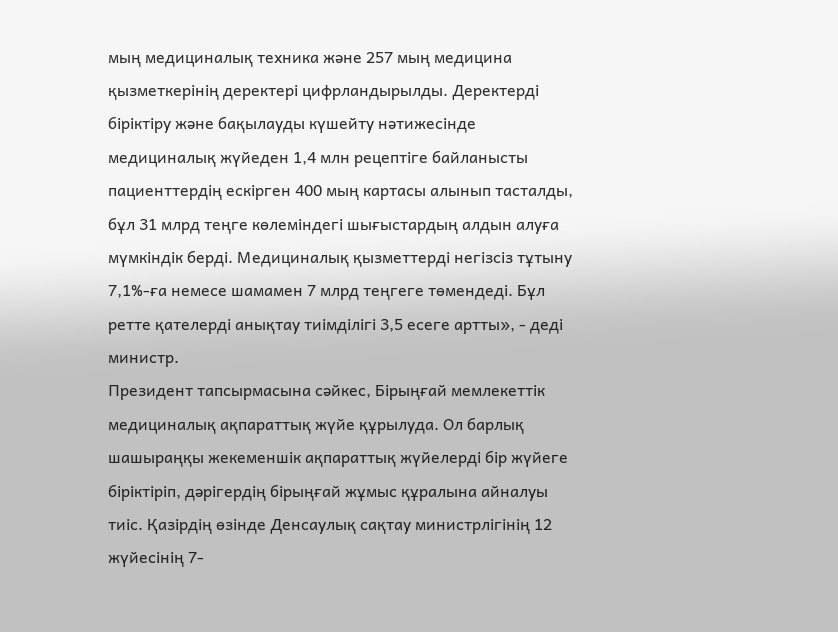мың медициналық техника және 257 мың медицина қызметкерінің деректері цифрландырылды. Деректерді біріктіру және бақылауды күшейту нәтижесінде медициналық жүйеден 1,4 млн рецептіге байланысты пациенттердің ескірген 400 мың картасы алынып тасталды, бұл 31 млрд теңге көлеміндегі шығыстардың алдын алуға мүмкіндік берді. Медициналық қызметтерді негізсіз тұтыну 7,1%-ға немесе шамамен 7 млрд теңгеге төмендеді. Бұл ретте қателерді анықтау тиімділігі 3,5 есеге артты», - деді министр.
Президент тапсырмасына сәйкес, Бірыңғай мемлекеттік медициналық ақпараттық жүйе құрылуда. Ол барлық шашыраңқы жекеменшік ақпараттық жүйелерді бір жүйеге біріктіріп, дәрігердің бірыңғай жұмыс құралына айналуы тиіс. Қазірдің өзінде Денсаулық сақтау министрлігінің 12 жүйесінің 7-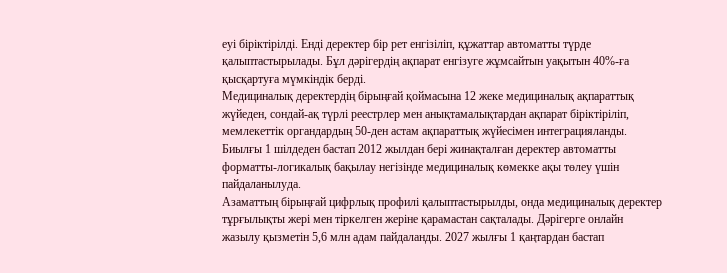еуі біріктірілді. Енді деректер бір рет енгізіліп, құжаттар автоматты түрде қалыптастырылады. Бұл дәрігердің ақпарат енгізуге жұмсайтын уақытын 40%-ға қысқартуға мүмкіндік берді.
Медициналық деректердің бірыңғай қоймасына 12 жеке медициналық ақпараттық жүйеден, сондай-ақ түрлі реестрлер мен анықтамалықтардан ақпарат біріктіріліп, мемлекеттік органдардың 50-ден астам ақпараттық жүйесімен интеграцияланды. Биылғы 1 шілдеден бастап 2012 жылдан бері жинақталған деректер автоматты форматты-логикалық бақылау негізінде медициналық көмекке ақы төлеу үшін пайдаланылуда.
Азаматтың бірыңғай цифрлық профилі қалыптастырылды, онда медициналық деректер тұрғылықты жері мен тіркелген жеріне қарамастан сақталады. Дәрігерге онлайн жазылу қызметін 5,6 млн адам пайдаланды. 2027 жылғы 1 қаңтардан бастап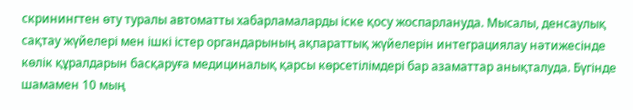скринингтен өту туралы автоматты хабарламаларды іске қосу жоспарлануда. Мысалы, денсаулық сақтау жүйелері мен ішкі істер органдарының ақпараттық жүйелерін интеграциялау нәтижесінде көлік құралдарын басқаруға медициналық қарсы көрсетілімдері бар азаматтар анықталуда. Бүгінде шамамен 10 мың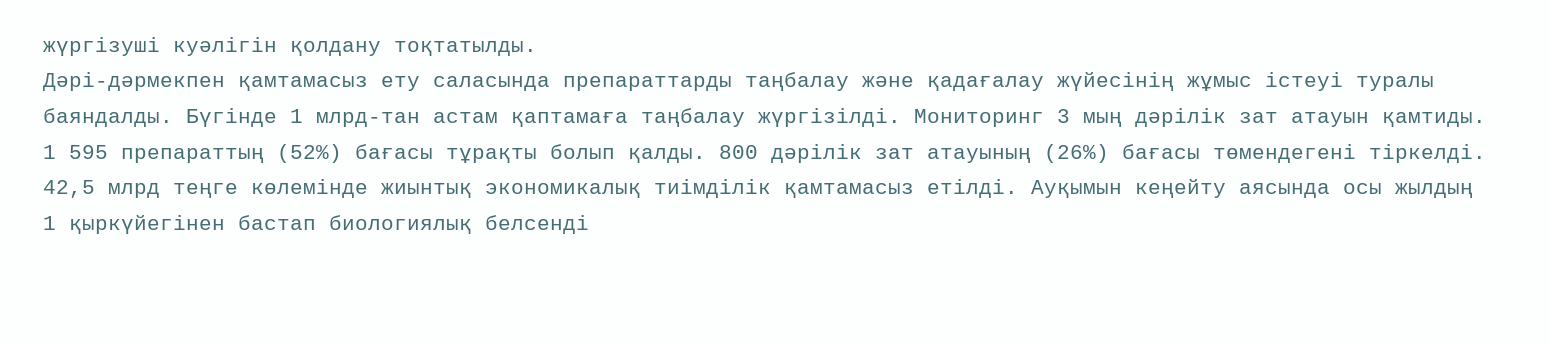жүргізуші куәлігін қолдану тоқтатылды.
Дәрі-дәрмекпен қамтамасыз ету саласында препараттарды таңбалау және қадағалау жүйесінің жұмыс істеуі туралы баяндалды. Бүгінде 1 млрд-тан астам қаптамаға таңбалау жүргізілді. Мониторинг 3 мың дәрілік зат атауын қамтиды. 1 595 препараттың (52%) бағасы тұрақты болып қалды. 800 дәрілік зат атауының (26%) бағасы төмендегені тіркелді. 42,5 млрд теңге көлемінде жиынтық экономикалық тиімділік қамтамасыз етілді. Ауқымын кеңейту аясында осы жылдың 1 қыркүйегінен бастап биологиялық белсенді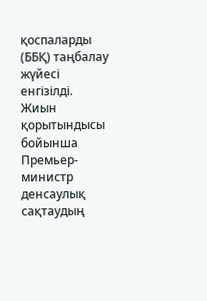қоспаларды (ББҚ) таңбалау жүйесі енгізілді.
Жиын қорытындысы бойынша Премьер-министр денсаулық сақтаудың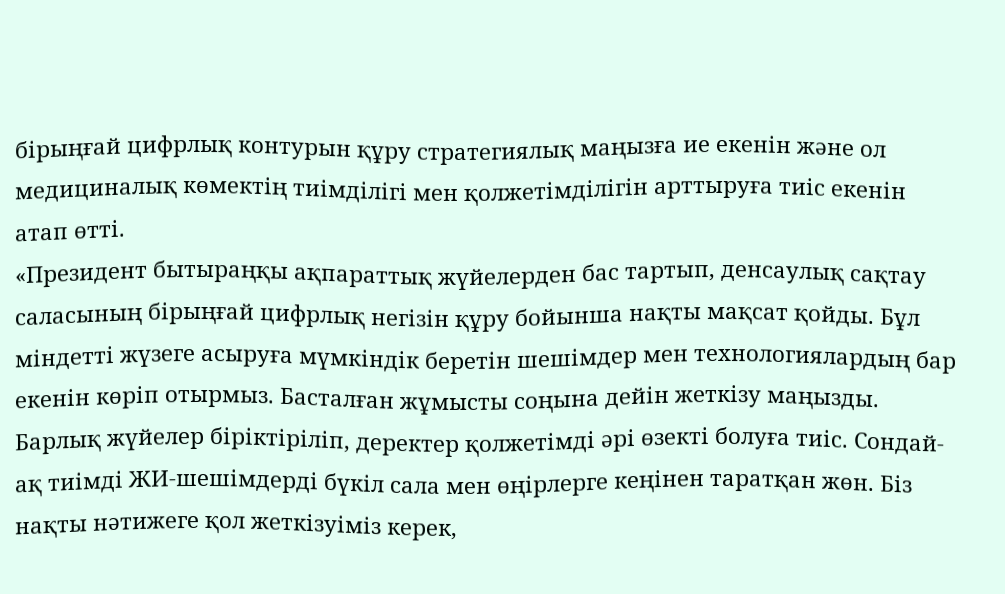бірыңғай цифрлық контурын құру стратегиялық маңызға ие екенін және ол медициналық көмектің тиімділігі мен қолжетімділігін арттыруға тиіс екенін атап өтті.
«Президент бытыраңқы ақпараттық жүйелерден бас тартып, денсаулық сақтау саласының бірыңғай цифрлық негізін құру бойынша нақты мақсат қойды. Бұл міндетті жүзеге асыруға мүмкіндік беретін шешімдер мен технологиялардың бар екенін көріп отырмыз. Басталған жұмысты соңына дейін жеткізу маңызды. Барлық жүйелер біріктіріліп, деректер қолжетімді әрі өзекті болуға тиіс. Сондай-ақ тиімді ЖИ-шешімдерді бүкіл сала мен өңірлерге кеңінен таратқан жөн. Біз нақты нәтижеге қол жеткізуіміз керек,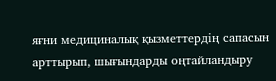яғни медициналық қызметтердің сапасын арттырып, шығындарды оңтайландыру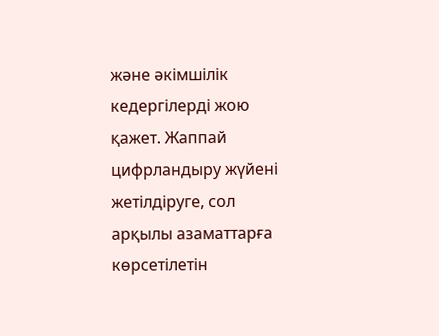және әкімшілік кедергілерді жою қажет. Жаппай цифрландыру жүйені жетілдіруге, сол арқылы азаматтарға көрсетілетін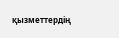қызметтердің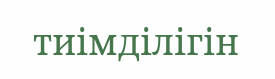тиімділігін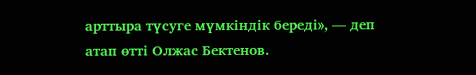арттыра түсуге мүмкіндік береді», — деп атап өтті Олжас Бектенов.